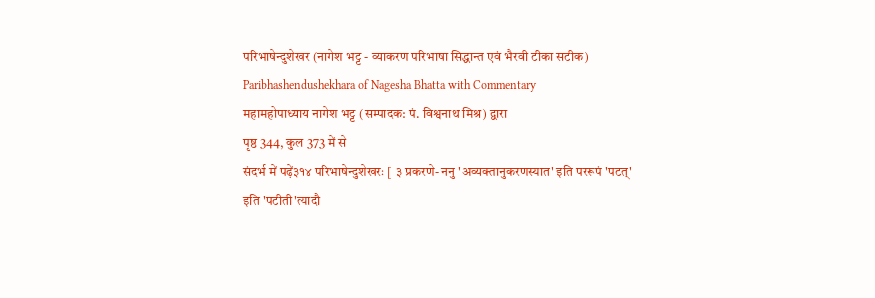परिभाषेन्दुशेखर (नागेश भट्ट - व्याकरण परिभाषा सिद्धान्त एवं भैरवी टीका सटीक)
Paribhashendushekhara of Nagesha Bhatta with Commentary
महामहोपाध्याय नागेश भट्ट (सम्पादक: पं. विश्वनाथ मिश्र) द्वारा
पृष्ठ 344, कुल 373 में से
संदर्भ में पढ़ें३१४ परिभाषेन्दुशेखरः [ ३ प्रकरणे- ननु 'अव्यक्तानुकरणस्यात' इति पररूपं 'पटत्' इति 'पटीती'त्यादौ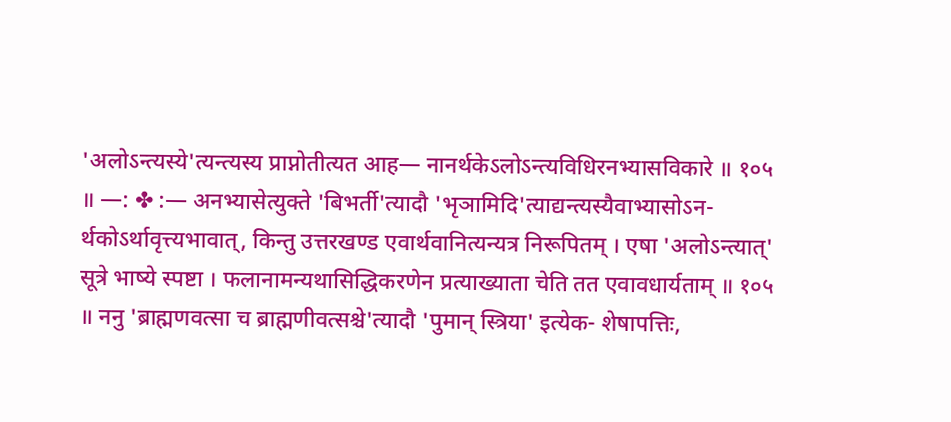'अलोऽन्त्यस्ये'त्यन्त्यस्य प्राप्नोतीत्यत आह— नानर्थकेऽलोऽन्त्यविधिरनभ्यासविकारे ॥ १०५ ॥ —: ✤ :— अनभ्यासेत्युक्ते 'बिभर्ती'त्यादौ 'भृञामिदि'त्याद्यन्त्यस्यैवाभ्यासोऽन- र्थकोऽर्थावृत्त्यभावात्, किन्तु उत्तरखण्ड एवार्थवानित्यन्यत्र निरूपितम् । एषा 'अलोऽन्त्यात्' सूत्रे भाष्ये स्पष्टा । फलानामन्यथासिद्धिकरणेन प्रत्याख्याता चेति तत एवावधार्यताम् ॥ १०५ ॥ ननु 'ब्राह्मणवत्सा च ब्राह्मणीवत्सश्चे'त्यादौ 'पुमान् स्त्रिया' इत्येक- शेषापत्तिः,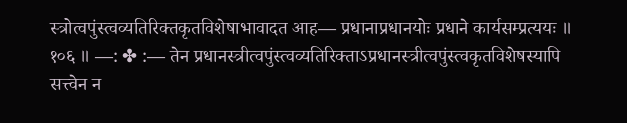स्त्रोत्वपुंस्त्वव्यतिरिक्तकृतविशेषाभावादत आह— प्रधानाप्रधानयोः प्रधाने कार्यसम्प्रत्ययः ॥ १०६ ॥ —: ✤ :— तेन प्रधानस्त्रीत्वपुंस्त्वव्यतिरिक्ताऽप्रधानस्त्रीत्वपुंस्त्वकृतविशेषस्यापि सत्त्वेन न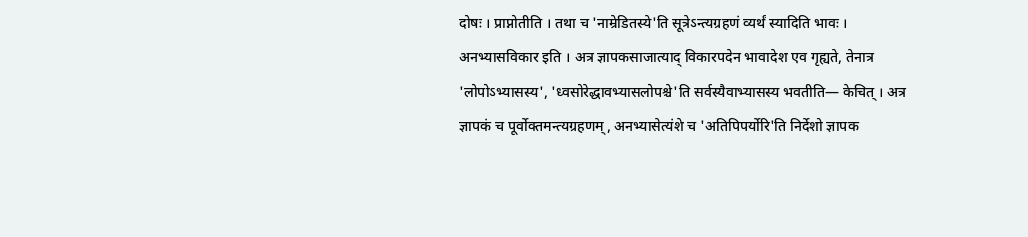दोषः । प्राप्नोतीति । तथा च 'नाम्रेडितस्ये'ति सूत्रेऽन्त्यग्रहणं व्यर्थं स्यादिति भावः । अनभ्यासविकार इति । अत्र ज्ञापकसाजात्याद् विकारपदेन भावादेश एव गृह्यते, तेनात्र 'लोपोऽभ्यासस्य', 'ध्वसोरेद्धावभ्यासलोपश्चे'ति सर्वस्यैवाभ्यासस्य भवतीति— केचित् । अत्र ज्ञापकं च पूर्वोक्तमन्त्यग्रहणम्, अनभ्यासेत्यंशे च 'अतिपिपर्योरि'ति निर्देशो ज्ञापक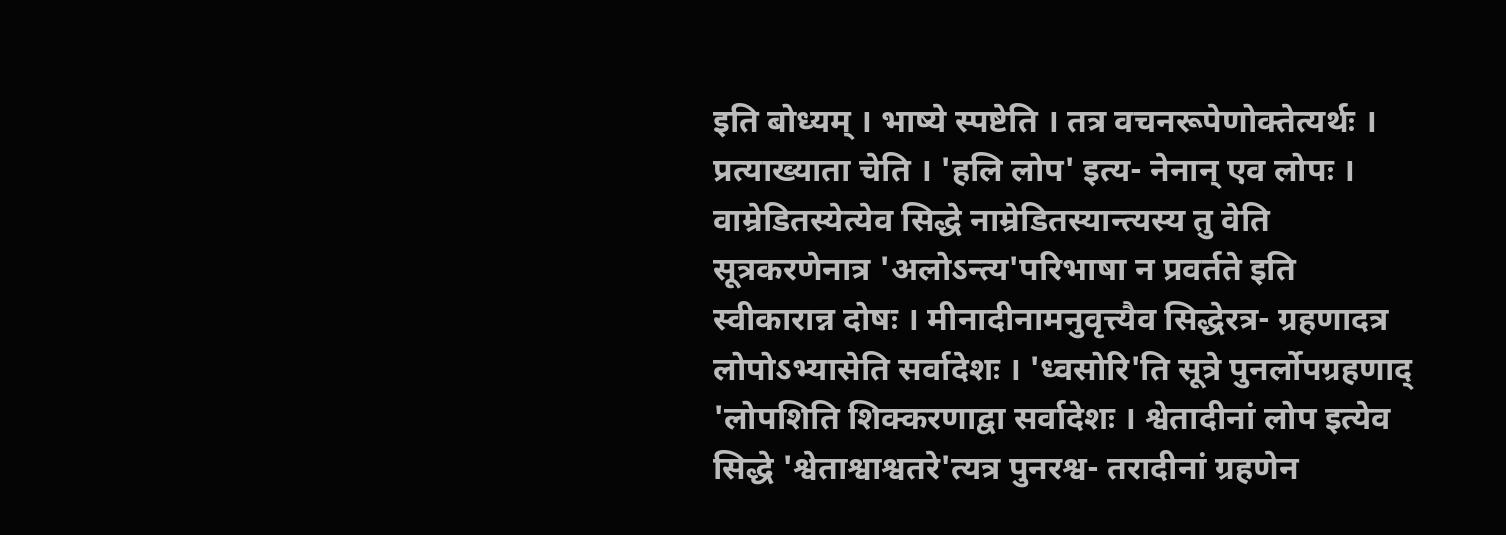इति बोध्यम् । भाष्ये स्पष्टेति । तत्र वचनरूपेणोक्तेत्यर्थः । प्रत्याख्याता चेति । 'हलि लोप' इत्य- नेनान् एव लोपः । वाम्रेडितस्येत्येव सिद्धे नाम्रेडितस्यान्त्यस्य तु वेति सूत्रकरणेनात्र 'अलोऽन्त्य'परिभाषा न प्रवर्तते इति स्वीकारान्न दोषः । मीनादीनामनुवृत्त्यैव सिद्धेरत्र- ग्रहणादत्र लोपोऽभ्यासेति सर्वादेशः । 'ध्वसोरि'ति सूत्रे पुनर्लोपग्रहणाद् 'लोपशिति शिक्करणाद्वा सर्वादेशः । श्वेतादीनां लोप इत्येव सिद्धे 'श्वेताश्वाश्वतरे'त्यत्र पुनरश्व- तरादीनां ग्रहणेन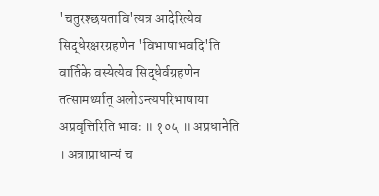'चतुरश्छयतावि'त्यत्र आदेरित्येव सिद्धेरक्षरग्रहणेन 'विभाषाभवदि'ति वार्तिके वस्येत्येव सिद्धेर्वग्रहणेन तत्सामर्थ्यात् अलोऽन्त्यपरिभाषाया अप्रवृत्तिरिति भावः ॥ १०५ ॥ अप्रधानेति । अत्राप्राधान्यं च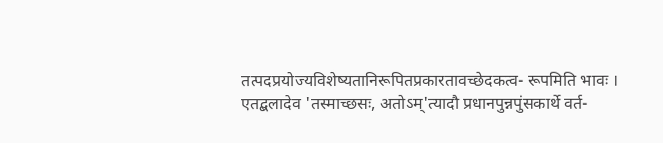तत्पदप्रयोज्यविशेष्यतानिरूपितप्रकारतावच्छेदकत्व- रूपमिति भावः । एतद्बलादेव 'तस्माच्छसः, अतोऽम्'त्यादौ प्रधानपुन्नपुंसकार्थे वर्त-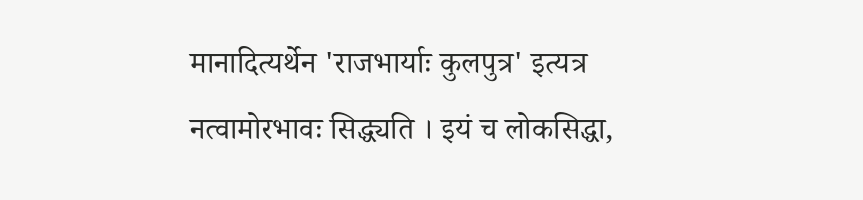मानादित्यर्थेन 'राजभार्याः कुलपुत्र' इत्यत्र नत्वामोरभावः सिद्ध्यति । इयं च लोकसिद्धा,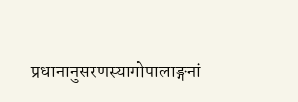प्रधानानुसरणस्यागोपालाङ्गनां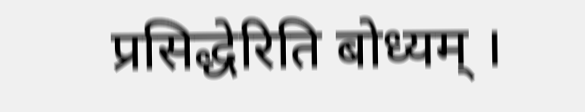प्रसिद्धेरिति बोध्यम् ।